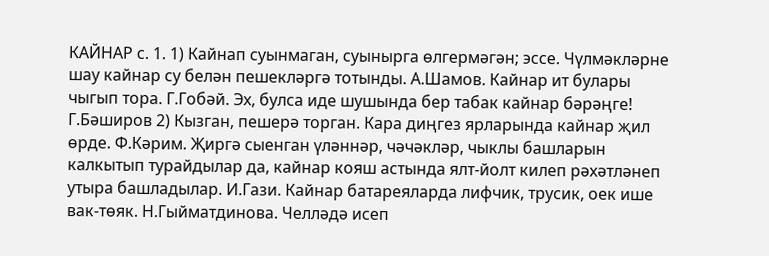КАЙНАР с. 1. 1) Кайнап суынмаган, суынырга өлгермәгән; эссе. Чүлмәкләрне шау кайнар су белән пешекләргә тотынды. А.Шамов. Кайнар ит булары чыгып тора. Г.Гобәй. Эх, булса иде шушында бер табак кайнар бәрәңге! Г.Бәширов 2) Кызган, пешерә торган. Кара диңгез ярларында кайнар җил өрде. Ф.Кәрим. Җиргә сыенган үләннәр, чәчәкләр, чыклы башларын калкытып турайдылар да, кайнар кояш астында ялт-йолт килеп рәхәтләнеп утыра башладылар. И.Гази. Кайнар батареяларда лифчик, трусик, оек ише вак-төяк. Н.Гыйматдинова. Челләдә исеп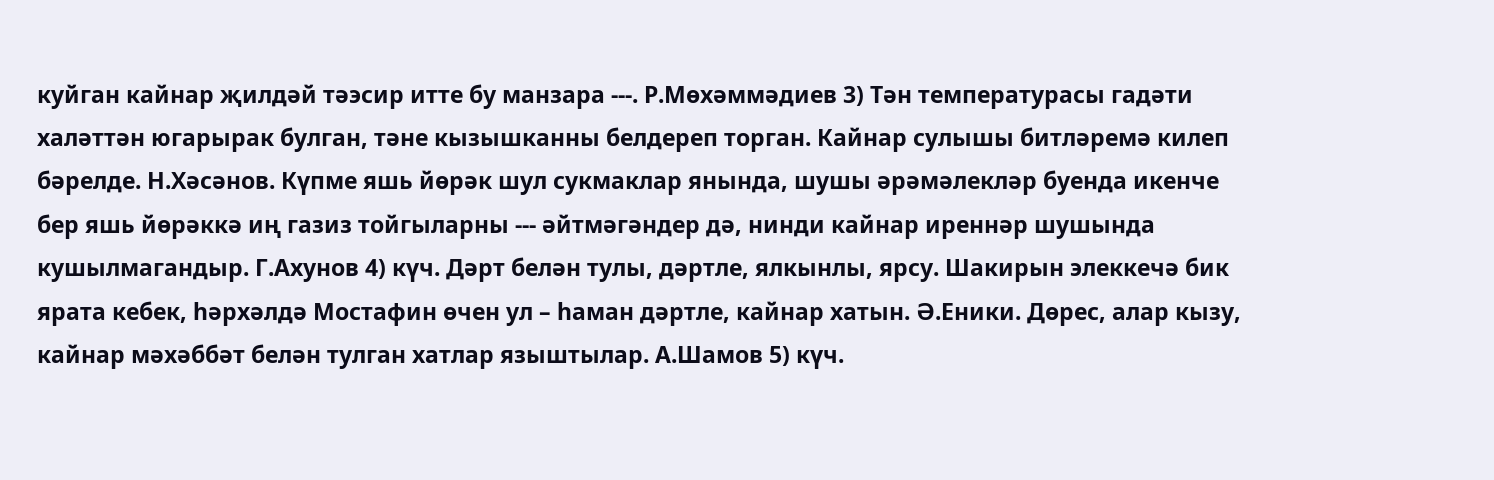куйган кайнар җилдәй тәэсир итте бу манзара ---. Р.Мөхәммәдиев 3) Тән температурасы гадәти халәттән югарырак булган, тәне кызышканны белдереп торган. Кайнар сулышы битләремә килеп бәрелде. Н.Хәсәнов. Күпме яшь йөрәк шул сукмаклар янында, шушы әрәмәлекләр буенда икенче бер яшь йөрәккә иң газиз тойгыларны --- әйтмәгәндер дә, нинди кайнар иреннәр шушында кушылмагандыр. Г.Ахунов 4) күч. Дәрт белән тулы, дәртле, ялкынлы, ярсу. Шакирын элеккечә бик ярата кебек, һәрхәлдә Мостафин өчен ул – һаман дәртле, кайнар хатын. Ә.Еники. Дөрес, алар кызу, кайнар мәхәббәт белән тулган хатлар языштылар. А.Шамов 5) күч.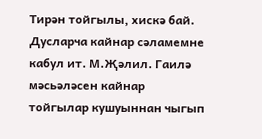Тирән тойгылы, хискә бай. Дусларча кайнар сәламемне кабул ит. М.Җәлил. Гаилә мәсьәләсен кайнар тойгылар кушуыннан чыгып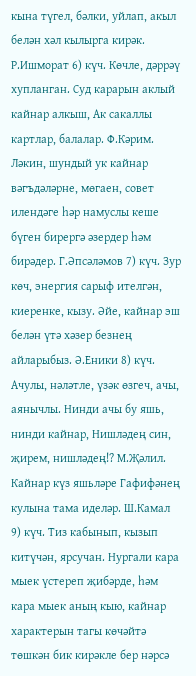кына түгел, бәлки, уйлап, акыл белән хәл кылырга кирәк. Р.Ишморат 6) күч. Көчле, дәррәү хупланган. Суд карарын аклый кайнар алкыш, Ак сакаллы картлар, балалар. Ф.Кәрим. Ләкин, шундый ук кайнар вәгъдәләрне, мөгаен, совет илендәге һәр намуслы кеше бүген бирергә әзердер һәм бирәдер. Г.Әпсәләмов 7) күч. Зур көч, энергия сарыф ителгән, киеренке, кызу. Әйе, кайнар эш белән үтә хәзер безнең айларыбыз. Ә.Еники 8) күч. Ачулы, нәләтле, үзәк өзгеч, ачы, аянычлы. Нинди ачы бу яшь, нинди кайнар, Нишләдең син, җирем, нишләдең!? М.Җәлил. Кайнар күз яшьләре Гафифәнең кулына тама иделәр. Ш.Камал 9) күч. Тиз кабынып, кызып китүчән, ярсучан. Нургали кара мыек үстереп җибәрде, һәм кара мыек аның кыю, кайнар характерын тагы көчәйтә төшкән бик кирәкле бер нәрсә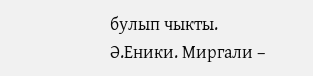булып чыкты. Ә.Еники. Миргали –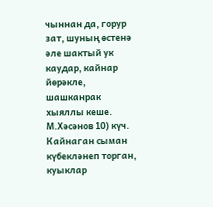чыннан да, горур зат, шуның өстенә әле шактый ук каудар, кайнар йөрәкле, шашканрак хыяллы кеше. М.Хәсәнов 10) күч. Кайнаган сыман күбекләнеп торган, куыклар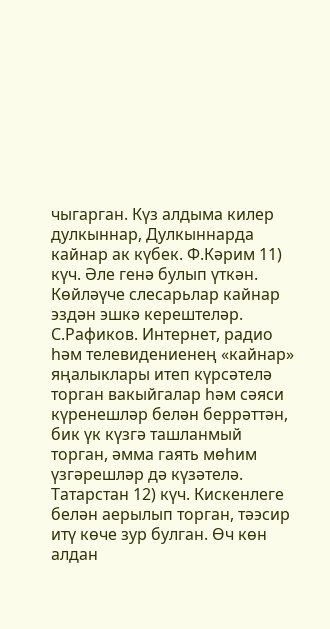чыгарган. Күз алдыма килер дулкыннар, Дулкыннарда кайнар ак күбек. Ф.Кәрим 11) күч. Әле генә булып үткән. Көйләүче слесарьлар кайнар эздән эшкә керештеләр. С.Рафиков. Интернет, радио һәм телевидениенең «кайнар» яңалыклары итеп күрсәтелә торган вакыйгалар һәм сәяси күренешләр белән беррәттән, бик үк күзгә ташланмый торган, әмма гаять мөһим үзгәрешләр дә күзәтелә. Татарстан 12) күч. Кискенлеге белән аерылып торган, тәэсир итү көче зур булган. Өч көн алдан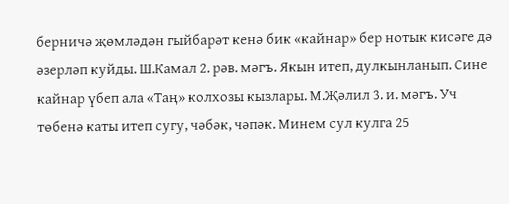берничә җөмләдән гыйбарәт кенә бик «кайнар» бер нотык кисәге дә әзерләп куйды. Ш.Камал 2. рәв. мәгъ. Якын итеп, дулкынланып. Сине кайнар үбеп ала «Таң» колхозы кызлары. М.Җәлил 3. и. мәгъ. Уч төбенә каты итеп сугу, чәбәк, чәпәк. Минем сул кулга 25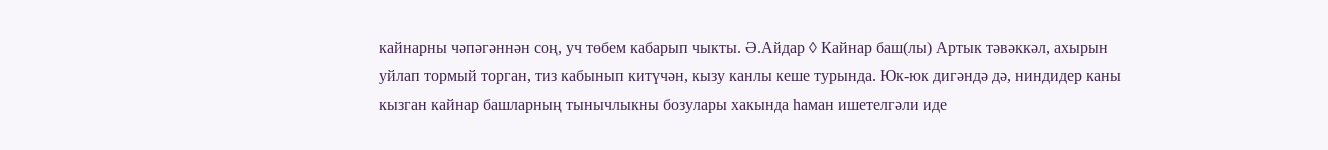кайнарны чәпәгәннән соң, уч төбем кабарып чыкты. Ә.Айдар ◊ Кайнар баш(лы) Артык тәвәккәл, ахырын уйлап тормый торган, тиз кабынып китүчән, кызу канлы кеше турында. Юк-юк дигәндә дә, ниндидер каны кызган кайнар башларның тынычлыкны бозулары хакында һаман ишетелгәли иде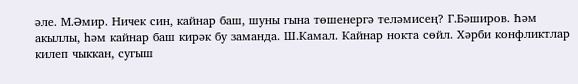әле. М.Әмир. Ничек син, кайнар баш, шуны гына төшенергә теләмисең? Г.Бәширов. Һәм акыллы, һәм кайнар баш кирәк бу заманда. Ш.Камал. Кайнар нокта сөйл. Хәрби конфликтлар килеп чыккан, сугыш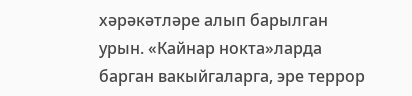хәрәкәтләре алып барылган урын. «Кайнар нокта»ларда барган вакыйгаларга, эре террор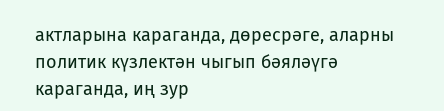актларына караганда, дөресрәге, аларны политик күзлектән чыгып бәяләүгә караганда, иң зур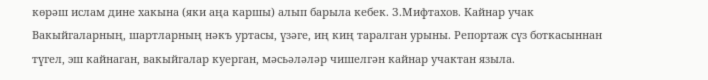көрәш ислам дине хакына (яки аңа каршы) алып барыла кебек. З.Мифтахов. Кайнар учак Вакыйгаларның, шартларның нәкъ уртасы, үзәге, иң киң таралган урыны. Репортаж сүз боткасыннан түгел, эш кайнаган, вакыйгалар куерган, мәсьәләләр чишелгән кайнар учактан языла.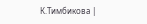К.Тимбикова |